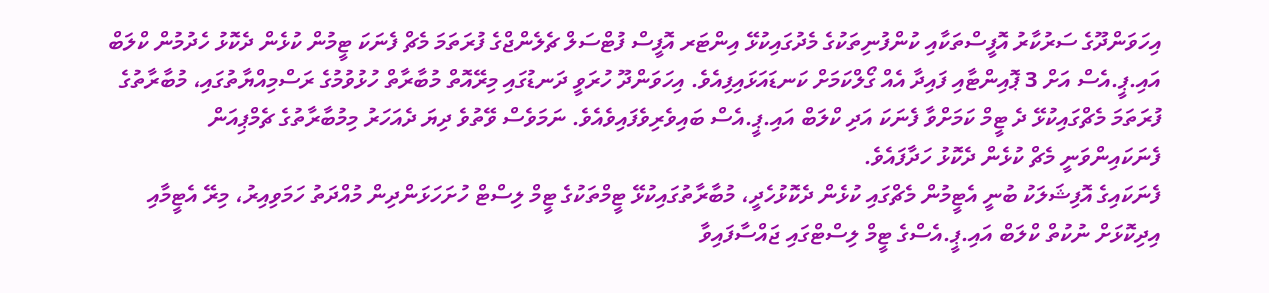އިހަވަންދޫގެ ސަރުކާރު އޮފީސްތަކާއި ކުންފުނިތަކުގެ މެދުގައިކުޅޭ އިންޓަރ އޮފީސް ފުޓްސަލް ޗެލެންޖްގެ ފުރަތަމަ މެޗް ފެނަކަ ޓީމުން ކުޅެން ދެކޮޅު ހެދުމުން ކްލަބް އައި.ޕީ.އެސް އަށް 3 ޕޮއިންޓާއި ފައިދާ އެއް ގޯލްކަމަށް ކަނޑައަޅައިފިއެވެ. އިހަވަންދޫ ހުރަވީ ދަނޑުގައި މިރޭއޮތް މުބާރާތް ހުޅުވުމުގެ ރަސްމިއްޔާތުގައި، މުބާރާތުގެ ފުރަތަމަ މެޗްގައިކުޅޭ ދެ ޓީމް ކަމަށްވާ ފެނަކަ އަދި ކްލަބް އައި.ޕީ.އެސް ބައިވެރިވެފައިވެއެވެ. ނަމަވެސް ވޭތުވެ ދިޔަ ދެއަހަރު މިމުބާރާތުގެ ޗެމްޕިއަން ފެނަކައިންވަނީ މެޗް ކުޅެން ދެކޮޅު ހަދާފައެވެ.
ފެނަކައިގެ އޮފިޝަލަކު ބުނީ އެޓީމުން މެޗްގައި ކުޅެން ދެކޮޅުހެދީ، މުބާރާތުގައިކުޅޭ ޓީމްތަކުގެ ޓީމް ލިސްޓް ހުށަހަޅަންދިން މުއްދަތު ހަމަވިއިރު، މިރޭ އެޓީމާއި އިދިކޮޅަށް ނުކުތް ކްލަބް އައި.ޕީ.އެސްގެ ޓީމް ލިސްޓްގައި ޖައްސާފައިވާ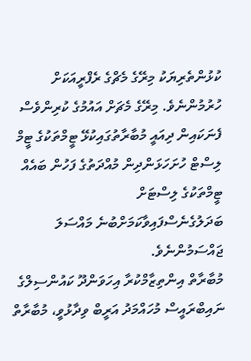ކުޅުންތެރިޔަކު މިރޭގެ މެޗްގެ ރެފްރީއަކަށް ހުރުމުންނެވެ. މިރޭގެ މެޗަށް އައުމުގެ ކުރިންވެސް ފެނަކައިން ދިއައީ މުބާރާތުގައިކުޅޭ ޓީމްތަކުގެ ޓީމް ލިސްޓް ހުށަހަޅަންދިން މުއްދަތުގެ ފަހުން ބައެއް ޓީމްތަކުގެ ލިސްޓަށް ބަދަލުގެނެސްފައިވާކަމަށްބުނެ މައްސަލަ ޖައްސަމުންނެވެ.
މުބާރާތް އިންތިޒާމްކުރާ އިހަވަންދޫ ކައުންސިލްގެ ނައިބްރައީސް މުހައްމަދު އަރީބް ވިދާޅުވީ، މުބާރާތް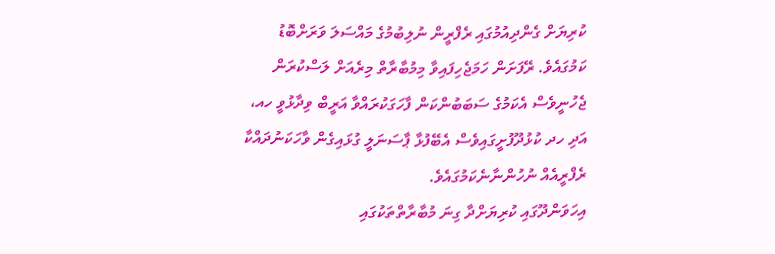ކުރިޔަށް ގެންދިއުމުގައި ރެފްރީން ނުލިބުމުގެ މައްސަލަ ވަރަށްބޮޑު ކަމުގައެވެ. ރޭފަށަން ހަމަޖެހިފައިވާ މިމުބާރާތް މިރެއަށް ލަސްކުރަން ޖެހުނީވެސް އެކަމުގެ ސަބަބުންކަން ފާހަގަކުރައްވާ އަރީބް ވިދާޅުވީ ހއ، އަދި ހދ ކުޅުދޫފުށީގައިވެސް އެބޭފުޅާ ޕާސަނަލީ ގުޅައިގެން ވާހަކަނުދައްކާ ރެފްރީއެއް ނުހުންނާނެކަމުގައެވެ.
އިހަވަންދޫގައި ކުރިޔަށްދާ ގިނަ މުބާރާތްތަކުގައި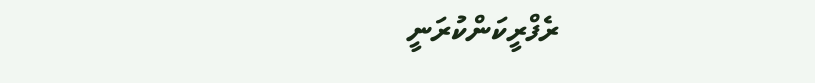ރެފްރީކަންކުރަނީ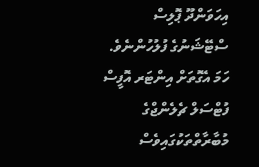އިހަވަންދޫ ޕޮލިސް ސްޓޭޝަނުގެ ފުލުހުންނެވެ. ހަމަ އެގޮތަށް އިންޓަރ އޮފީސް ފުޓްސަލް ޗެލެންޖްގެ މުބާރާތްތަކުގައިވެސް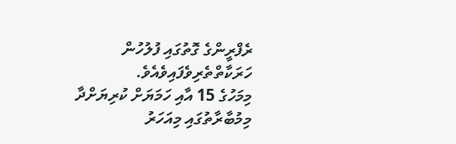ރެފްރީންގެ ގޮތުގައި ފުލުހުން ހަރަކާތްތެރިވެފައިވެއެވެ.
މިމަހުގެ 15 އާއި ހަމަޔަށް ކުރިޔަށްދާ މިމުބާރާތުގައި މިއަހަރު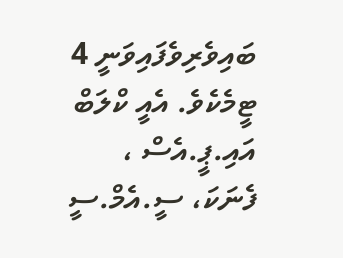ބައިވެރިވެފައިވަނީ 4 ޓީމެކެވެ. އެއީ ކްލަބް އައި.ޕީ.އެސް ، ފެނަކަ، ސީ.އެމް.ސީ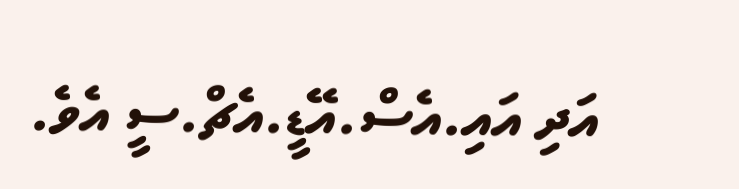އަދި އައި.އެސް.އޭޑީ.އެޗް.ސީ އެވެ.